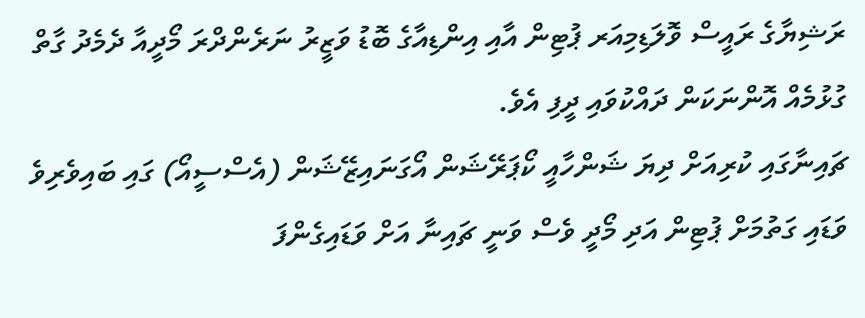ރަޝިޔާގެ ރައީސް ވޮލަޑިމިއަރ ޕުޓިން އާއި އިންޑިއާގެ ބޮޑު ވަޒީރު ނަރެންދްރަ މޯދީއާ ދެމެދު ގާތް ގުޅުމެއް އޮންނަކަން ދައްކުވައި ދީފި އެވެ.
ޗައިނާގައި ކުރިއަށް ދިޔަ ޝަންހާއީ ކޯޕަރޭޝަން އޯގަނައިޒޭޝަން (އެސްސީއޯ) ގައި ބައިވެރިވެ ވަޑައި ގަތުމަށް ޕުޓިން އަދި މޯދީ ވެސް ވަނީ ޗައިނާ އަށް ވަޑައިގެންފަ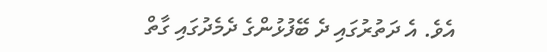އެވެ. އެ ދަތުރުގައި ދެ ބޭފުޅުންގެ ދެމެދުގައި ގާތް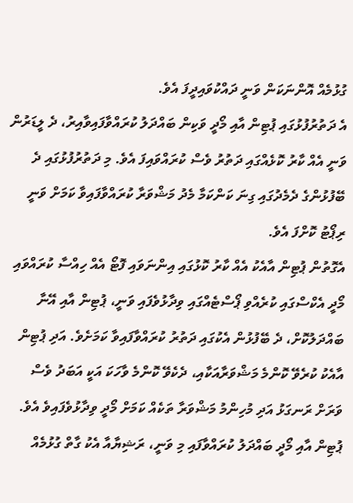ގުޅުމެއް އޮންނަކަން ވަނީ ދައްކުވައިދީފަ އެވެ.
އެ ދަތުރުފުޅުގައި ޕުޓިން އާއި މޯދީ ވަކިން ބައްދަލު ކުރައްވާފައިވާއިރު، ދެ ލީޑަރުން ވަނީ އެއް ކާރު ކޮޅެއްގައި ދަތުރު ވެސް ކުރައްވައިފަ އެވެ. މި ދަތުރުފުޅުގައި ދެ ބޭފުޅުންގެ ދެމެދުގައި ގިނަ ކަންކަމާ މެދު މަޝްވަރާ ކުރައްވާފައިވާ ކަމަށް ވަނީ ރިޕޯޓު ކޮށްފަ އެވެ.
އެގޮތުން ޕުޓިން އާއެކު އެއް ކާރު ކޮޅުގައި އިންނަވައި ފޮޓޯ އެއް ހިއްސާ ކުރައްވައި މޯދީ އެކްސްގައި ކުރެއްވި ޕޯސްޓެއްގައި ވިދާޅުވެފައި ވަނީ، ޕުޓިން އާއި އޭނާ ބައްދަލުކޮށް، ދެ ބޭފުޅުން އެކުގައި ދަތުރު ކުރައްވާފައިވާ ކަމަށެވެ. އަދި ޕުޓިން އާއެކު ކުރެވޭ ކޮންމެ މަޝްވަރާއަކާއި، ދެކެވޭ ކޮންމެ ވާހަކަ އަކީ އަބަދު ވެސް ވަރަށް ރަނގަޅު އަދި މުހިންމު މަޝްވަރާ ތަކެއް ކަމަށް މޯދީ ވިދާޅުވެފައިވެ އެވެ.
ޕުޓިން އާއި މޯދީ ބައްދަލު ކުރައްވާފައި މި ވަނީ، ރަޝިޔާއާ އެކު ގާތް ގުޅުމެއް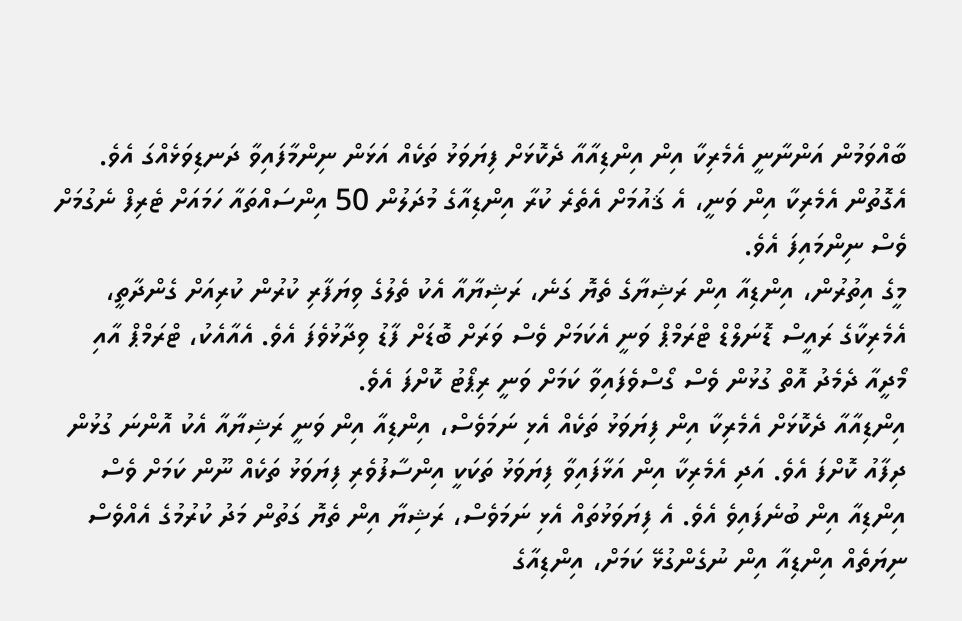ބާއްވަމުން އަންނާނީ އެމެރިކާ އިން އިންޑިއާއާ ދެކޮޅަށް ފިޔަވަޅު ތަކެއް އަޅަން ނިންމާފައިވާ ދަނޑިވަޅެއްގަ އެވެ. އެގޮތުން އެމެރިކާ އިން ވަނީ، އެ ޤައުމަށް އެތެރެ ކުރާ އިންޑިއާގެ މުދަލުން 50 އިންސައްތައާ ހަމައަށް ޓެރިފް ނެގުމަށް ވެސް ނިންމައިފަ އެވެ.
މީގެ އިތުރުން، އިންޑިއާ އިން ރަޝިޔާގެ ތެޔޮ ގަނެ، ރަޝިޔާއާ އެކު ތެލުގެ ވިޔަފާރި ކުރުން ކުރިއަށް ގެންދާތީ، އެމެރިކާގެ ރައީސް ޑޮނަލްޑް ޓްރަމްޕް ވަނީ އެކަމަށް ވެސް ވަރަށް ބޮޑަށް ފާޑު ވިދާޅުވެފަ އެވެ. އެއާއެކު، ޓްރަމްޕް އާއި މޯދީއާ ދެމެދު އޮތް ގުޅުން ވެސް ގޯސްވެފައިވާ ކަމަށް ވަނީ ރިޕޯޓު ކޮށްފަ އެވެ.
އިންޑިއާއާ ދެކޮޅަށް އެމެރިކާ އިން ފިޔަވަޅު ތަކެއް އެޅި ނަމަވެސް، އިންޑިއާ އިން ވަނީ ރަޝިޔާއާ އެކު އޮންނަ ގުޅުން ދިފާއު ކޮށްފަ އެވެ. އަދި އެމެރިކާ އިން އަޅާފައިވާ ފިޔަވަޅު ތަކަކީ އިންސާފުވެރި ފިޔަވަޅު ތަކެއް ނޫން ކަމަށް ވެސް އިންޑިއާ އިން ބުނެފައިވެ އެވެ. އެ ފިޔަވަޅުތައް އެޅި ނަމަވެސް، ރަޝިޔާ އިން ތެޔޮ ގަތުން މަދު ކުރުމުގެ އެއްވެސް ނިޔަތެއް އިންޑިއާ އިން ނުގެންގުޅޭ ކަމަށް، އިންޑިއާގެ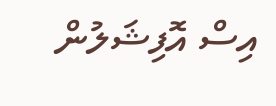އިސް އޮފިޝަލުން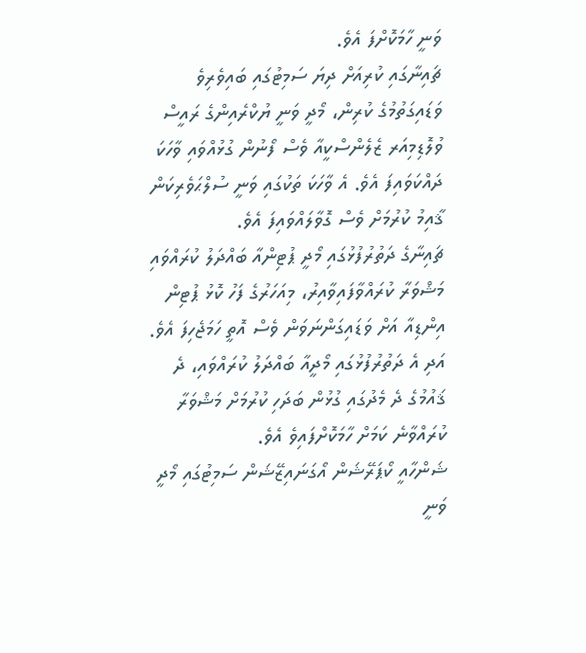ވަނީ ހާމަކޮށްފަ އެވެ.
ޗައިނާގައި ކުރިއަށް ދިޔަ ސަމިޓުގައި ބައިވެރިވެ ވަޑައިގަތުމުގެ ކުރިން، މޯދީ ވަނީ ޔުކްރެއިންގެ ރައީސް ވުލޮޑިމިއަރ ޒެލެންސްކީއާ ވެސް ފޯނުން ގުޅުއްވައި ވާހަކަ ދައްކަވައިފަ އެވެ. އެ ވާހަކަ ތަކުގައި ވަނީ ސުލްޙަވެރިކަން ޤާއިމު ކުރުމަށް ވެސް ގޮވާލައްވައިފަ އެވެ.
ޗައިނާގެ ދަތުރުފުޅުގައި މޯދީ ޕުޓިންއާ ބައްދަލު ކުރައްވައި މަޝްވަރާ ކުރައްވާފައިވާއިރު، މިއަހަރުގެ ފަހު ކޮޅު ޕުޓިން އިންޑިއާ އަށް ވަޑައިގަންނަވަން ވެސް އޮތީ ހަމަޖެހިފަ އެވެ. އަދި އެ ދަތުރުފުޅުގައި މޯދީއާ ބައްދަލު ކުރައްވައި، ދެ ޤައުމުގެ ދެ މެދުގައި ގުޅުން ބަދަހި ކުރުމަށް މަޝްވަރާ ކުރައްވާނެ ކަމަށް ހާމަކޮށްފައިވެ އެވެ.
ޝަންހާއީ ކޯޕަރޭޝަން އޯގަނައިޒޭޝަން ސަމިޓުގައި މޯދީ ވަނީ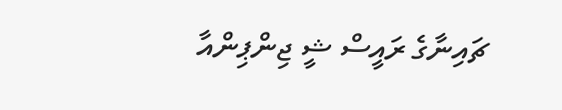ޗައިނާގެ ރައީސް ޝީ ޖިންޕިންއާ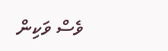ވެސް ވަކިން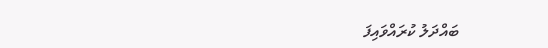ބައްދަލު ކުރައްވައިފަ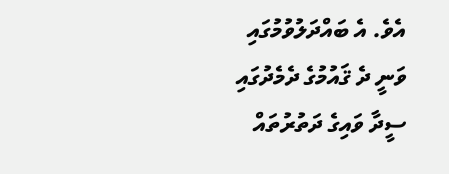އެވެ. އެ ބައްދަލުވުމުގައި ވަނީ ދެ ޤައުމުގެ ދެމެދުގައި ސީދާ ވައިގެ ދަތުރުތައް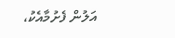އަލުން ފެށުމާއެކު،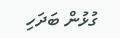ގުޅުން ބަދަހި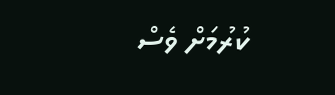ކުރުމަށް ވެސް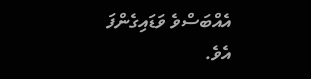އެއްބަސްވެ ވަޑައިގެންފަ އެވެ.